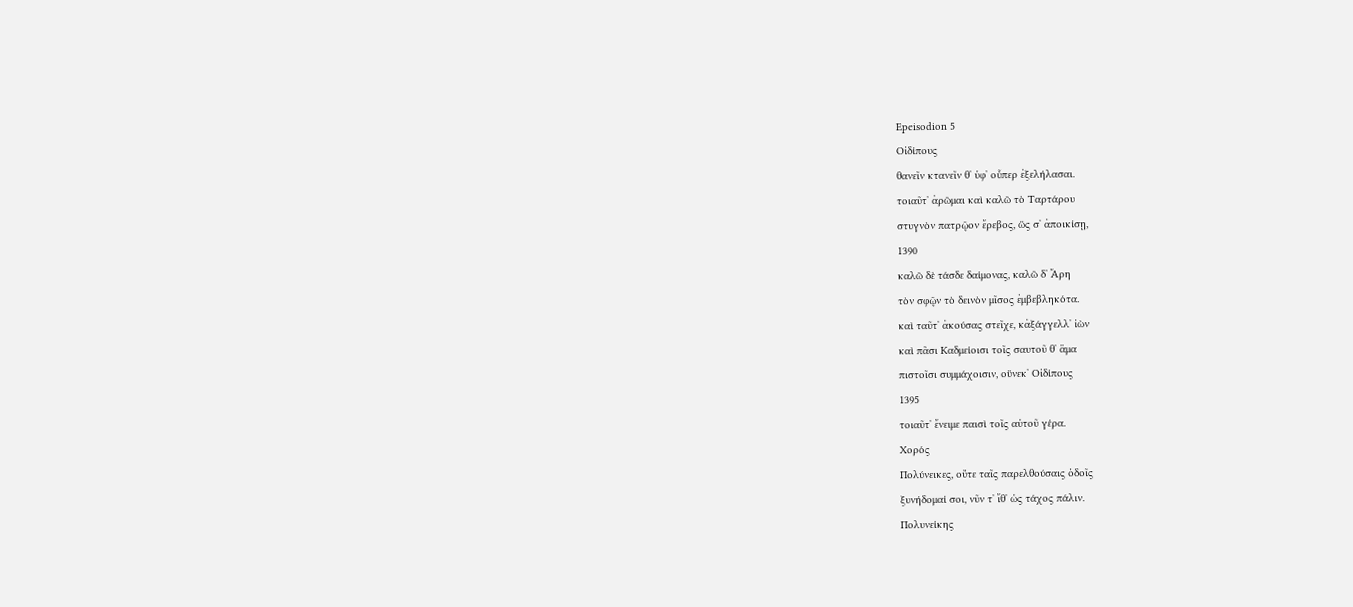Epeisodion 5
Οἰδίπους
θανεῖν κτανεῖν θʼ ὑφʼ οὗπερ ἐξελήλασαι.
τοιαῦτʼ ἀρῶμαι καὶ καλῶ τὸ Ταρτάρου
στυγνὸν πατρῷον ἔρεβος, ὥς σʼ ἀποικίσῃ,
1390
καλῶ δὲ τάσδε δαίμονας, καλῶ δʼ Ἄρη
τὸν σφῷν τὸ δεινὸν μῖσος ἐμβεβληκότα.
καὶ ταῦτʼ ἀκούσας στεῖχε, κἀξάγγελλʼ ἰὼν
καὶ πᾶσι Καδμείοισι τοῖς σαυτοῦ θʼ ἅμα
πιστοῖσι συμμάχοισιν, οὕνεκʼ Οἰδίπους
1395
τοιαῦτʼ ἔνειμε παισὶ τοῖς αὑτοῦ γέρα.
Χορός
Πολύνεικες, οὔτε ταῖς παρελθούσαις ὁδοῖς
ξυνήδομαί σοι, νῦν τʼ ἴθʼ ὡς τάχος πάλιν.
Πολυνείκης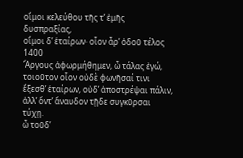οἴμοι κελεύθου τῆς τʼ ἐμῆς δυσπραξίας,
οἴμοι δʼ ἑταίρων· οἷον ἆρʼ ὁδοῦ τέλος
1400
Ἄργους ἀφωρμήθημεν, ὦ τάλας ἐγώ,
τοιοῦτον οἷον οὐδὲ φωνῆσαί τινι
ἔξεσθʼ ἑταίρων, οὐδʼ ἀποστρέψαι πάλιν,
ἀλλʼ ὄντʼ ἄναυδον τῇδε συγκῦρσαι τύχῃ.
ὦ τοῦδʼ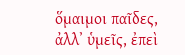ὅμαιμοι παῖδες, ἀλλʼ ὑμεῖς, ἐπεὶ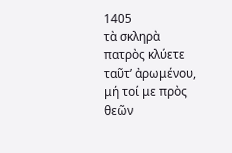1405
τὰ σκληρὰ πατρὸς κλύετε ταῦτʼ ἀρωμένου,
μή τοί με πρὸς θεῶν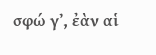σφώ γʼ, ἐὰν αἱ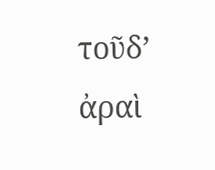τοῦδʼ ἀραὶ